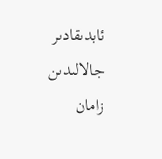ئابدىقادىر جالالىدىن
زامان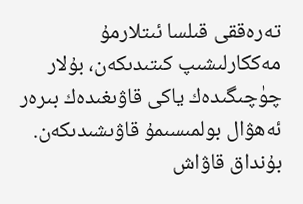تەرەققى قىلسا ئىتلارمۇ مەككارلىشىپ كىتىدىكەن، بۇلار چۈچىگىدەك ياكى قاۋىغىدەك بىرەر ئەھۋال بولمىسىمۇ قاۋىشىدىكەن. بۇنداق قاۋاش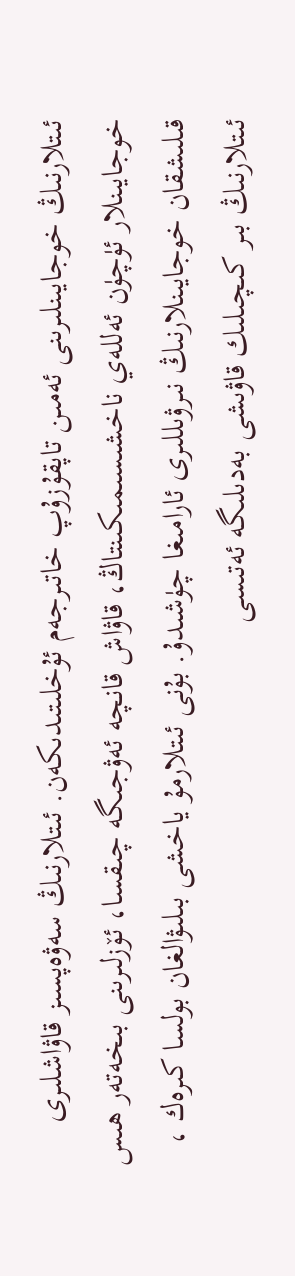ئىتلارنىڭ خوجايىنلىرىنى ئەمىن تاپقۇزۇپ خاتىرجەم ئۇخلىتىدىكەن. ئىتلارنىڭ سەۋەپسىز قاۋاشلىرى خوجايىنلار ئۈچۈن ئەللەي ناخشىسىمىكىنتاڭ، قاۋاش قانچە ئەۋجىگە چىقسا، ئۆزلىرىنى بىخەتەر ھىس قىلىشقان خوجايىنلارنىڭ نىرۋىللىرى ئارامىغا چۈشىدۇ. بۇنى ئىتلارمۇ ياخشى بىلىۋالغان بولسا كىرەك ، ئىتلارنىڭ بىر كىچىلىك قاۋىشى بەدىلىگە ئەتىسى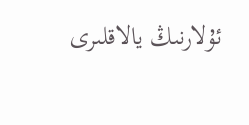ئۇلارنىڭ يالاقلىرى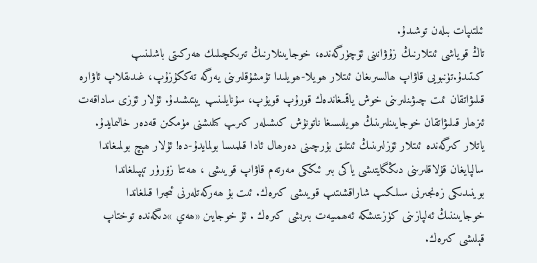ئىلتىپات بىلەن توشىدۇ.
تاڭ قوياشى ئىتلارنىڭ زۇۋانىنى ئۆچۈرگەندە، خوجايىنلارنىڭ تىرىكچىلىك ھەركىتى باشلىنىپ كىتىدۇ.تۈنبويى قاۋاپ ھالسىرىغان ئىتلار ھويلا-ھويلىدا تۇمشۇقلىرىنى يەرگە تەككۇزۇپ، غىدىقلاپ ئاۋارە قىلىۋاتقان ئىت چىۋىنلىرىنى خوش ياقمىغاندەك قورۇپ قويۇپ، سۇنايلىنىپ يېتىشىدۇ. ئۇلار ئۆزى ساداقەت ئىزھار قىلىۋاتقان خوجايىنلىرىنىڭ ھويلىسىغا ناتونۇش كىشىلەر كىرىپ كىلىشنى مۈمكىن قەدەر خالىمايدۇ. ياتلار كىرگەندە ئىتلار ئۆزلىرىنىڭ ئىتلىق بۇرچىنى دەرھال ئادا قىلمىسا بولمايدۇ-دە! ئۇلار ھېچ بولمىغاندا سالپايغان قۇلاقلىرىنى دىڭگايتىشى ياكى بىر ئىككى مەرتەم قاۋاپ قويىشى ، ھەتتا زۆرۈر تېپىلغاندا بوينىدىكى زەنجىرنى سىلكىپ شاراقشىتىپ قويىشى كىرەك. ئىت بۇ ھەركەتلەرنى ئىجىرا قىلغاندا خوجايىننىڭ ئەلپازىنى كۈزىتىشكە ئەھمىيەت بىرىشى كىرەك . ئۇ خوجايىن «ھەي »دىگەندە توختاپ قېلىشى كىرەك.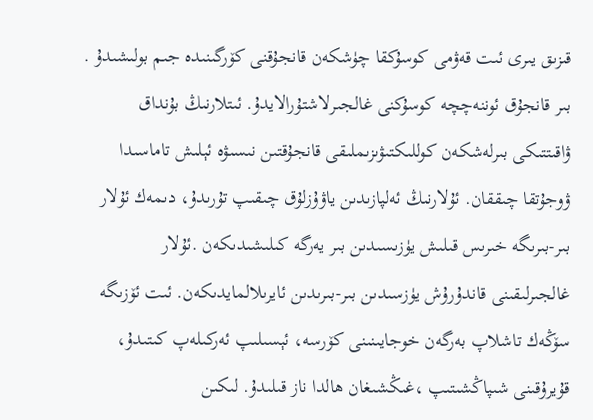قىزىق يىرى ئىت قەۋمى كوسۇكقا چۈشكەن قانجۇقنى كۆرگىنىدە جىم بولىشىدۇ . بىر قانجۇق ئوننەچچە كوسۇكنى غالجىرلاشتۇرالايدۇ. ئىتلارنىڭ بۇنداق ۋاقىتتىكى بىرلەشكەن كوللىكتىۋىزىملىقى قانجۇقتىن نىسىۋە ئېلىش تاماسىدا ۋوجۇتقا چىققان. ئۇلارنىڭ ئەلپازىدىن ياۋۇزلۇق چىقىپ تۇرىدۇ، دىمەك ئۇلار بىر-بىرىگە خىرىس قىلىش يۈزىسىدىن بىر يەرگە كىلىشىدىكەن .ئۇلار غالجىرلىقىنى قاندۇرۇش يۈزسىدىن بىر-بىرىدىن ئايرىلالمايدىكەن. ئىت ئۆزىگە سۆڭەك تاشلاپ بەرگەن خوجايىنىنى كۆرسە، ئېسىلىپ ئەركىلەپ كىتىدۇ، قۇيرۇقىنى شىپاڭشىتىپ ،غىڭشىغان ھالدا ناز قىلىدۇ. لىكىن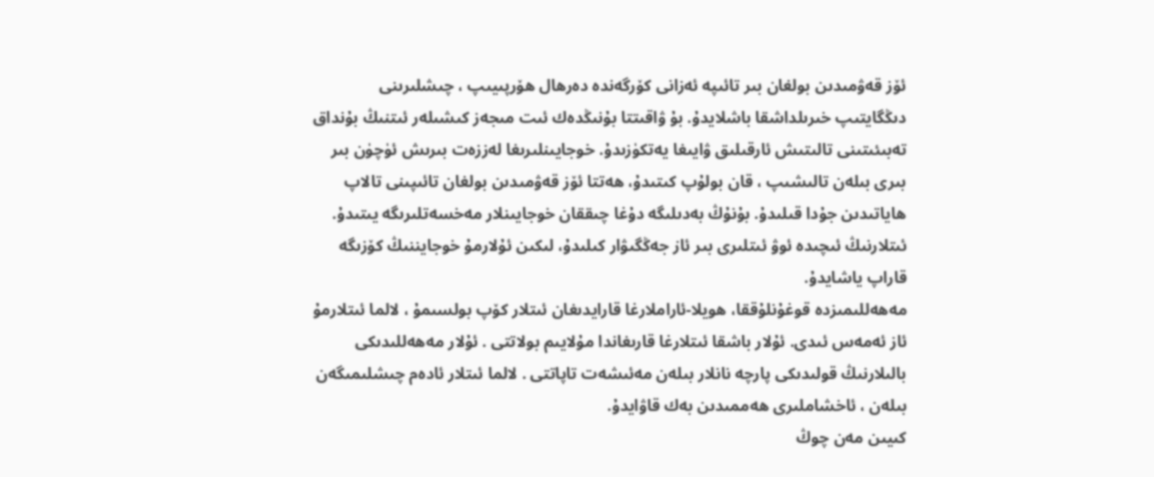ئۆز قەۋمىدىن بولغان بىر تائىپە ئەزانى كۆرگەندە دەرھال ھۆرپىيىپ ، چىشلىرىنى دىڭگايتىپ خىرىلداشقا باشلايدۇ. بۇ ۋاقىتتا بۇنىڭدەك ئىت مىجەز كىشىلەر ئىتنىڭ بۇنداق تەبىئىتىنى تالىتىش ئارقىلىق ۋايىغا يەتكۈزىدۇ. خوجايىنلىرىغا لەززەت بىرىش ئۈچۈن بىر بىرى بىلەن تالىشىپ ، قان بولۇپ كىتىدۇ، ھەتتا ئۆز قەۋمىدىن بولغان تائىپىنى تالاپ ھاياتىدىن جۇدا قىلىدۇ. بۇنۇڭ بەدىلىگە دۇغا چىققان خوجايىنلار مەخسەتلىرىگە يىتىدۇ.
ئىتلارنىڭ ئىچىدە ئوۋ ئىتلىرى بىر ئاز جەڭگىۋار كىلىدۇ، لىكىن ئۇلارمۇ خوجايننىڭ كۆزىگە قاراپ ياشايدۇ.
مەھەللىمىزدە قوغۇنلۇققا، ھويلا-ئاراملارغا قارايدىغان ئىتلار كۆپ بولسىمۇ ، لالما ئىتلارمۇ ئاز ئەمەس ئىدى. ئۇلار باشقا ئىتلارغا قارىغاندا مۇلايىم بولاتتى . ئۇلار مەھەللىدىكى بالىلارنىڭ قولىدىكى پارچە نانلار بىلەن مەئىشەت تاپاتتى . لالما ئىتلار ئادەم چىشلىمىگەن بىلەن ، ئاخشاملىرى ھەممىدىن بەك قاۋايدۇ.
كىيىن مەن چوڭ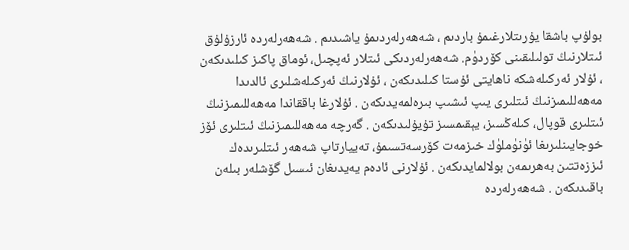بولۇپ باشقا يۇرىتلارغىمۇ باردىم ، شەھەرلەردىمۇ ياشىدىم . شەھەرلەردە ئارزۇلۇق ئىتلارنىڭ تولىلىقىنى كۆردۈم. شەھەرلەردىكى ئىتلار ئەپچىل، ئوماق پاكىز كىلىدىكەن ، ئۇلار ئەركىلەشكە ناھايتى ئۇستا كىلىدىكەن ، ئۇلارنىڭ ئەركىلەشلىرى ئالدىدا مەھەللىمىزنىڭ ئىتلىرى يىپ ئىشىپ بىرەلمەيدىكەن . ئۇلارغا باققاندا مەھەللىمىزنىڭ ئىتلىرى قوپال، كىلەڭسىز، يېقىمسىز تۇيۇلىدىكەن . گەرچە مەھەللىمىزنىڭ ئىتلىرى ئۆز خوجايىنلىرىغا ئۈنۈملۈك خىزمەت كۆرسەتسىمۇ، تەييارتاپ شەھەر ئىتلىرىدەك ئىززەتتىن بەھرىمەن بولالمايدىكەن . ئۇلارنى ئادەم يەيدىغان ئىسىل گۆشلەر بىلەن باقىدىكەن . شەھەرلەردە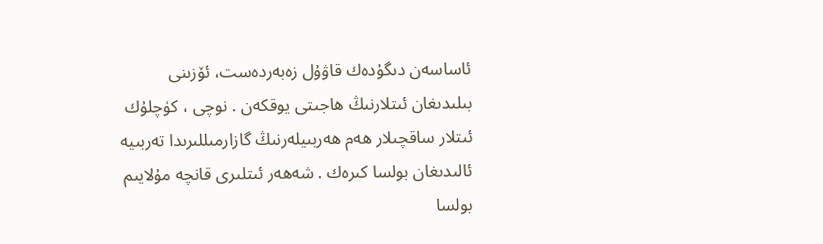ئاساسەن دىگۇدەك قاۋۇل زەبەردەست، ئۆزىنى بىلىدىغان ئىتلارنىڭ ھاجىتى يوقكەن . نوچى ، كۈچلۇك ئىتلار ساقچىلار ھەم ھەربىيلەرنىڭ گازارمىللىرىدا تەربىيە ئالىدىغان بولسا كىرەك . شەھەر ئىتلىرى قانچە مۇلايىم بولسا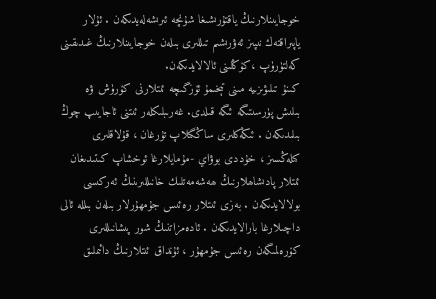خوجايىنلارنىڭ ياقتۇرىشىغا شۇنچە ئىرىشەلەيدىكەن . ئۇلار ياپىراقتەك نىپىز ئەۋرىشىم تىللىرى بىلەن خوجايىنلارنىڭ غىدىقىنى كەلتۈرۈپ ،كۆڭلىنى ئالالايدىكەن.
كىنۇ تىلىۋىزىيە مىنى تېخىمۇ ئۆزگىچە ئىتلارنى كۆرۈش ۋە بىلىش پۈرسىتىگە ئىگە قىلدى. غەرىبلىكلەر ئىتنى ئاجايىپ چوڭ بىلىدىكەن . ئىڭەكلىرى ساڭگىلاپ تۇرغان ، قۇلاقلىرى كىلەڭسىز ، خۇددى بوۋاي -مۇمايلارغا ئوخشاپ كىتىدىغان ئىتلار پادىشاھلارنىڭ ھەشەمەتلىك خانىللىرىنىڭ ئەركىسى بولالايدىكەن . بەزى ئىتلار رەئىس جۇمھۇرلار بىلەن بىللە ئالى داچىلارغا بارالايدىكەن . ئادەمزاتنىڭ شور پىشانىللىرى كۆرەلمىگەن رەئىس جۇمھۇر ، ئۇنداق ئىتلارنىڭ دائىملىق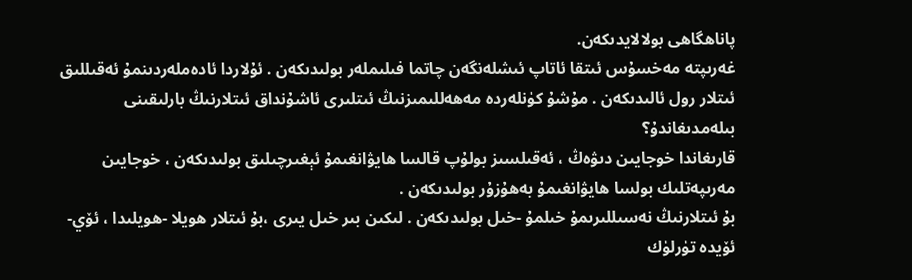پاناھگاھى بولالايدىكەن.
غەرىپتە مەخسۇس ئىتقا ئاتاپ ئىشلەنگەن چاتما فىلىملەر بولىدىكەن . ئۇلاردا ئادەملەردىنمۇ ئەقىللىق ئىتلار رول ئالىدىكەن . مۇشۇ كۈنلەردە مەھەللىمىزنىڭ ئىتلىرى ئاشۇنداق ئىتلارنىڭ بارلىقىنى بىلەمدىغاندۇ؟
قارىغاندا خوجايىن دىۋەڭ ، ئەقىلسىز بولۇپ قالسا ھايۋانغىمۇ ئېغىرچىلىق بولىدىكەن ، خوجايىن مەرىپەتلىك بولسا ھايۋانغىمۇ بەھۇزۇر بولىدىكەن .
بۇ ئىتلارنىڭ نەسىللىرىمۇ خىلمۇ -خىل بولىدىكەن . لىكىن بىر خىل يىرى ،بۇ ئىتلار ھويلا -ھويلىدا ، ئۆي-ئۆيدە تۈرلۈك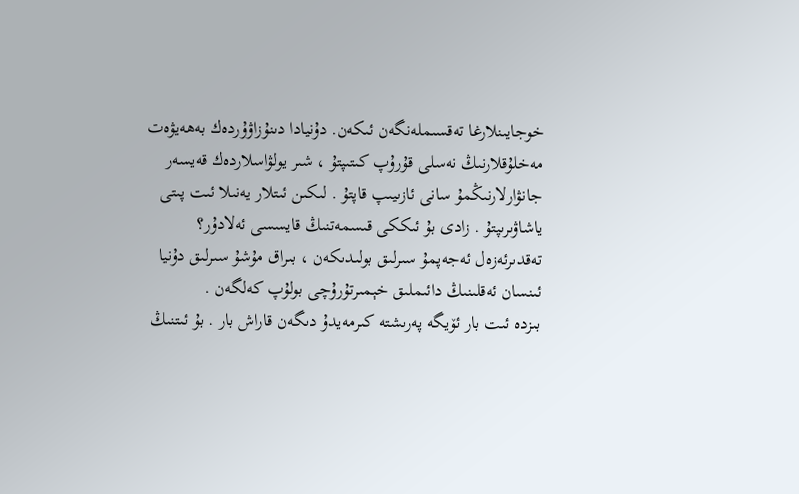خوجايىنلارغا تەقسىملەنگەن ئىكەن. دۇنيادا دىنۇزاۋۇردەك بەھەيۋەت مەخلۇقلارنىڭ نەسلى قۇرۇپ كىتىپتۇ ، شىر يولۋاسلاردەك قەيسەر جانۋارلارنىڭمۇ سانى ئازىيىپ قاپتۇ . لىكىن ئىتلار يەنىلا ئىت پىتى ياشاۋىرىپتۇ . زادى بۇ ئىككى قىسمەتنىڭ قايسسى ئەلادۇر؟ تەقدىرئەزەل ئەجەپمۇ سىرلىق بولىدىكەن ، بىراق مۇشۇ سىرلىق دۇنيا ئىنسان ئەقلىنىڭ دائىملىق خېمىرتۇرۇچى بولۇپ كەلگەن .
بىزدە ئىت بار ئۆيگە پەرىشتە كىرمەيدۇ دىگەن قاراش بار . بۇ ئىتنىڭ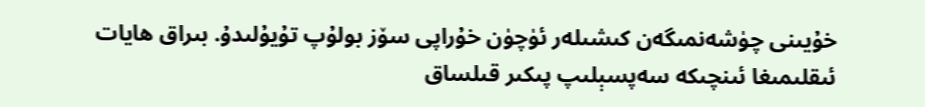خۇيىنى چۈشەنمىگەن كىشىلەر ئۈچۈن خۇراپى سۆز بولۇپ تۇيۇلىدۇ. بىراق ھايات ئىقلىمىغا ئىنچىكە سەپسېلىپ پىكىر قىلساق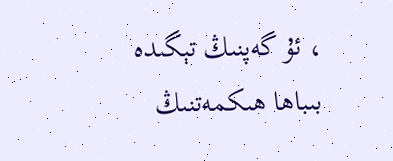، ئۇ گەپنىڭ تېگىدە بىباھا ھىكمەتنىڭ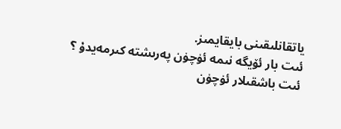ياتقانلىقىنى بايقايمىز.
ئىت بار ئۆيگە نىمە ئۈچۈن پەرىشتە كىرمەيدۇ ؟
ئىت باشقىلار ئۈچۈن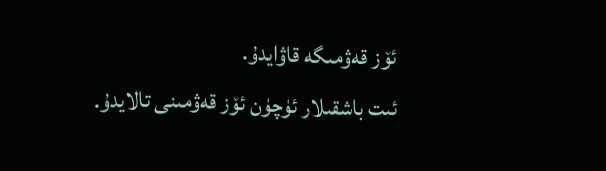ئۆز قەۋمىگە قاۋايدۇ.
ئىت باشقىلار ئۈچۈن ئۆز قەۋمىنى تالايدۇ.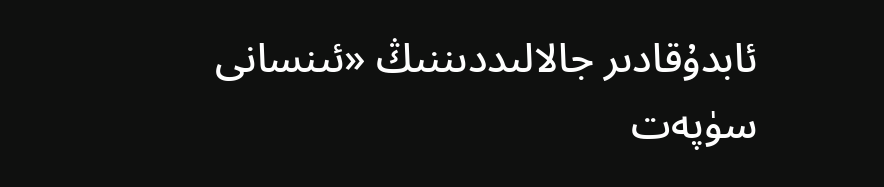ئابدۇقادىر جالالىددىننىڭ «ئىنسانى سۈپەت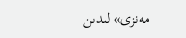مەنزى» لىدىن